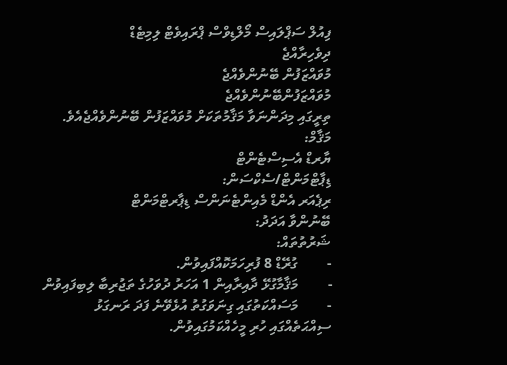ފިއުލް ސަޕްލައިސް މޯލްޑިވްސް ޕްރައިވެޓް ލިމިޓެޑް
ދިވެހިރާއްޖެ
މުވައްޒަފުން ބޭނުންވެއްޖެ
މުވައްޒަފުންބޭނުންވެއްޖެ
ތިރީގައި މިދަންނަވާ މަޤާމުތަކަށް މުވައްޒަފުން ބޭނުންވެއްޖެއެވެ.
މަޤާމް:
ޔާރޑް އެސިސްޓެންޓް
ޑިޕާޓްމަންޓް/ސެކްސަން:
ރިޕެއަރ އެންޑް މެއިންޓެނަންސް ޑިޕާރޓްމަންޓް
ބޭނުންވާ އަދަދު:
ޝަރުތުތައް:
-        ގުރޭޑް 8 ފުރިހަމަކޮއްފައިވުން.
-        މަޤާމާގުޅޭ ދާއިރާއިން 1 އަހަރު ދުވަހުގެ ތަޖުރިބާ ލިބިފައިވުން
-        މަސައްކަތުގައި ގިނަވަގުތު އުޅެވޭނެ ފަދަ ރަނގަޅު ސިއްޙަތެއްގައި ހުރި މީހެއްކަމުގައިވުން.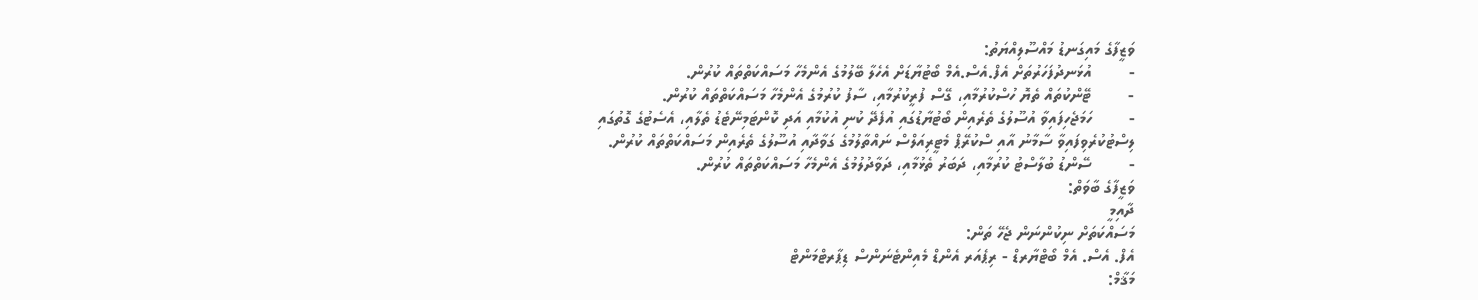ވަޒީފާގެ މައިގަނޑު މައްސޫލިއްޔަތު:
-        އުޅަނދުފަހަރުތަށް އެފް.އެސް.އެމް ބޯޓުޔާޑަށް އެހެލާ ބޭލުމުގެ އެންމެހާ މަސައްކަތްތައް ކުރުން.
-        ޓޭންކުތައް ތެޔޮ ހުސްކުރުމާއި، ގޭސް ފުރީކުރުމާއި، ސާފު ކުރުމުގެ އެންމެހާ މަސައްކަތްތައް ކުރުން.
-        ހަމަޖެހިފައިވާ އުސޫލުގެ ތެރެއިން ބޯޓުޔާޑުގައި އުފެދޭ ކުނި އުކުމާއި އަދި ކޮންޓަމިނޭޓެޑު ތެލާއި، އެސެޓުގެ ގޮތުގައި ލިސްޓުކުރެވިފައިވާ ސާމާނު އާއި ސްކުރޭޕް މެޓީރިއަލްސް ނައްތާލުމުގެ ގަވާދާއި އުސޫލުގެ ތެރެއިން މަސައްކަތްތައް ކުރުން.
-        ސޭންޑު ބުލާސްޓު ކުރުމާއި، ދަބަރު ތެޅުމާއި، ދަވާދުލުމުގެ އެންމެހާ މަސައްކަތްތައް ކުރުން.
ވަޒީފާގެ ބާވަތް:
ދާއިމީ
މަސައްކަތަށް ނިކުންނަން ޖެހޭ ތަން:
އެފް. އެސް. އެމް ބޯޓްޔާރޑް - ރިޕެއަރ އެންޑް މެއިންޓެނަންސް ޑިޕާރޓްމަންޓް
މަޤާމް: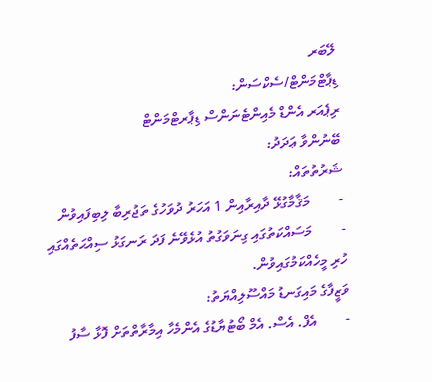ލޭބަރ
ޑިޕާޓްމަންޓް/ސެކްސަން:
ރިޕެއަރ އެންޑް މެއިންޓެނަންސް ޑިޕާރޓްމަންޓް
ބޭނުންވާ ޢަދަދު:
ޝަރުތުތައް:
-        މަޤާމާގުޅޭ ދާއިރާއިން 1 އަހަރު ދުވަހުގެ ތަޖުރިބާ ލިބިފައިވުން
-        މަސައްކަތުގައި ގިނަވަގުތު އުޅެވޭނެ ފަދަ ރަނގަޅު ސިއްޙަތެއްގައި ހުރި މީހެއްކަމުގައިވުން.
ވަޒީފާގެ މައިގަނޑު މައްސޫލިއްޔަތު:
-        އެފް. އެސް. އެމް ބޯޓުޔާޑުގެ އެންމެހާ އިމާރާތްތަށް ފޮޅާ ސާފު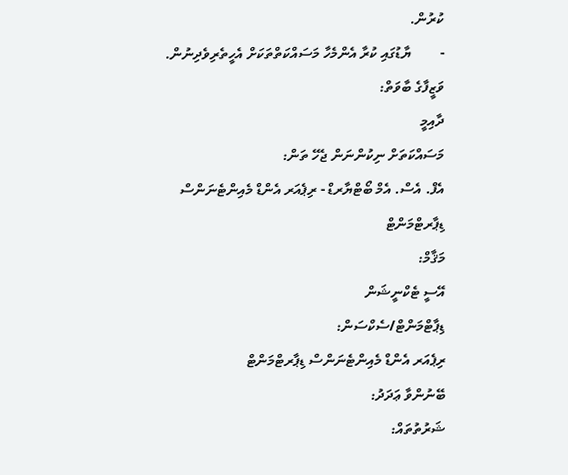ކުރުން.
-        ޔާޑުގައި ކުރާ އެންމެހާ މަސައްކަތްތަކަށް އެހީތެރިވެދިނުން.
ވަޒީފާގެ ބާވަތް:
ދާއިމީ
މަސައްކަތަށް ނިކުންނަން ޖެހޭ ތަން:
އެފް. އެސް. އެމް ބޯޓްޔާރޑް - ރިޕެއަރ އެންޑް މެއިންޓެނަންސް ޑިޕާރޓްމަންޓް
މަޤާމް:
އޭސީ ޓެކްނީޝަން
ޑިޕާޓްމަންޓް/ސެކްސަން:
ރިޕެއަރ އެންޑް މެއިންޓެނަންސް ޑިޕާރޓްމަންޓް
ބޭނުންވާ ޢަދަދު:
ޝަރުތުތައް: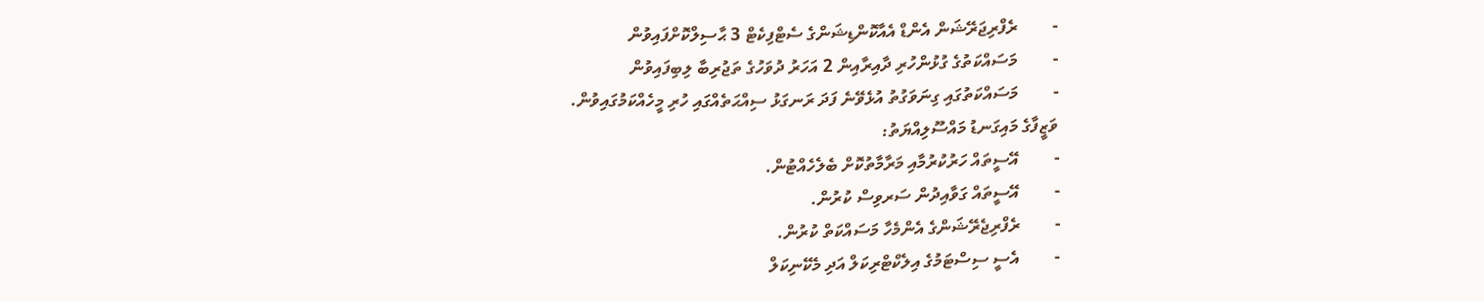-        ރެފްރިޖަރޭޝަން އެންޑް އެއާކޮންޑިޝަންގެ ސެޓްފިކެޓް 3 ޙާސިލްކޮށްފައިވުން
-        މަސައްކަތުގެ ގުޅުންހުރި ދާއިރާއިން 2 އަހަރު ދުވަހުގެ ތަޖުރިބާ ލިބިފައިވުން
-        މަސައްކަތުގައި ގިނަވަގުތު އުޅެވޭނެ ފަދަ ރަނގަޅު ސިއްޙަތެއްގައި ހުރި މީހެއްކަމުގައިވުން.
ވަޒީފާގެ މައިގަނޑު މައްސޫލިއްޔަތު:
-        އޭސީތައް ހަރުކުރުމާއި މަރާމާތުކޮށް ބެލެހެއްޓުން.
-        އޭސީތައް ގަވާއިދުން ސަރވިސް ކުރުން.
-        ރެފްރިޖެރޭޝަންގެ އެންމެހާ މަސައްކަތް ކުރުން.
-        އެސީ ސިސްޓަމުގެ އިލެކްޓްރިކަލް އަދި މެކޭނިކަލް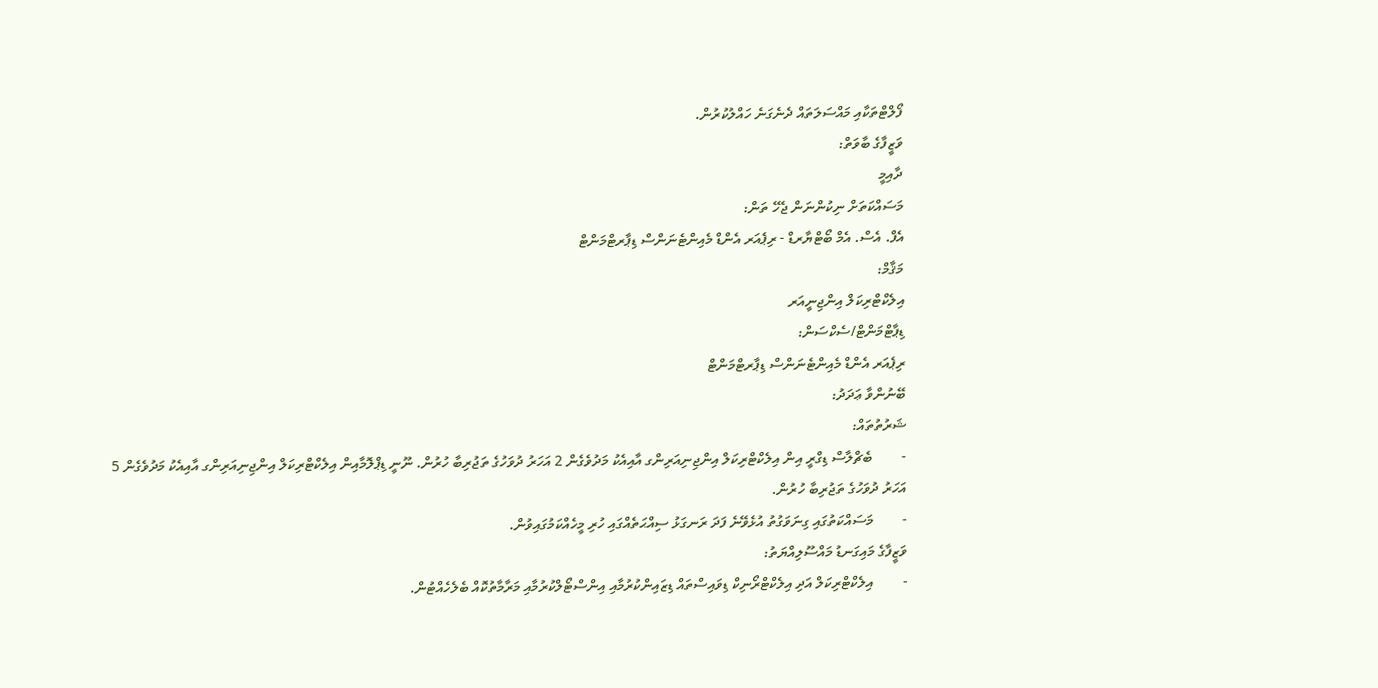ފޯލްޓްތަކާއި މައްސަލަތައް ދެނެގަނެ ހައްލުކުރުން.
ވަޒީފާގެ ބާވަތް:
ދާއިމީ
މަސައްކަތަށް ނިކުންނަން ޖެހޭ ތަން:
އެފް. އެސް. އެމް ބޯޓްޔާރޑް - ރިޕެއަރ އެންޑް މެއިންޓެނަންސް ޑިޕާރޓްމަންޓް
މަޤާމް:
އިލެކްޓްރިކަލް އިންޖިނީއަރ
ޑިޕާޓްމަންޓް/ސެކްސަން:
ރިޕެއަރ އެންޑް މެއިންޓެނަންސް ޑިޕާރޓްމަންޓް
ބޭނުންވާ ޢަދަދު:
ޝަރުތުތައް:
-        ބެޗްލާސް ޑިގްރީ އިން އިލެކްޓްރިކަލް އިންޖިނިއަރިންގ އާއިއެކު މަދުވެގެން 2 އަހަރު ދުވަހުގެ ތަޖުރިބާ ހުރުން. ނޫނީ ޑިޕްލޮމާއިން އިލެކްޓްރިކަލް އިންޖިނިއަރިންގ އާއިއެކު މަދުވެގެން 5 އަހަރު ދުވަހުގެ ތަޖުރިބާ ހުރުން.
-        މަސައްކަތުގައި ގިނަވަގުތު އުޅެވޭނެ ފަދަ ރަނގަޅު ސިއްޙަތެއްގައި ހުރި މީހެއްކަމުގައިވުން.
ވަޒީފާގެ މައިގަނޑު މައްސޫލިއްޔަތު:
-        އިލެކްޓްރިކަލް އަދި އިލެކްޓްރޯނިކް ޑިވައިސްތައް ޑިޒައިންކުރުމާއި އިންސްޓޯލްކުރުމާއި މަރާމާތުކޮއް ބެލެހެއްޓުން.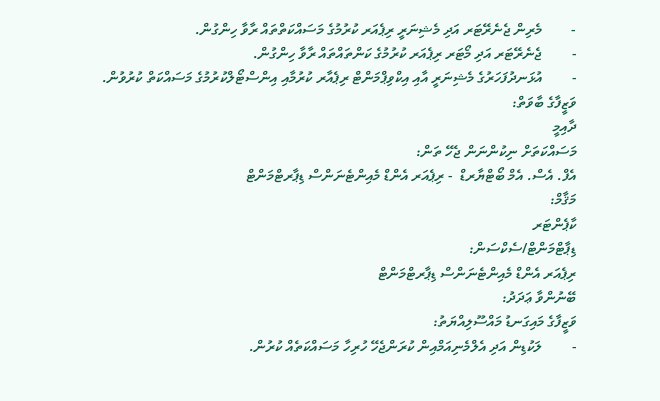-        މެރިން ޖެނެރޭޓަރ އަދި މެޝިނަރީ ރިޕެއަރ ކުރުމުގެ މަސައްކަތްތައް ރާވާ ހިންގުން.
-        ޖެނެރޭޓަރ އަދި މޯޓަރ ރިޕެއަރ ކުރުމުގެ ކަންތައްތައް ރާވާ ހިންގުން.
-        އުޅަނދުފަހަރުގެ މެޝިނަރީ އާއި އިކްވިޕްމަންޓް ރިޕެއާރ ކުރުމާއި އިންސްޓޯލްކުރުމުގެ މަސައްކަތް ކުރުވުން.
ވަޒީފާގެ ބާވަތް:
ދާއިމީ
މަސައްކަތަށް ނިކުންނަން ޖެހޭ ތަން:
އެފް. އެސް. އެމް ބޯޓްޔާރޑް  - ރިޕެއަރ އެންޑް މެއިންޓެނަންސް ޑިޕާރޓްމަންޓް
މަޤާމް:
ކާޕެންޓަރ
ޑިޕާޓްމަންޓް/ސެކްސަން:
ރިޕެއަރ އެންޑް މެއިންޓެނަންސް ޑިޕާރޓްމަންޓް
ބޭނުންވާ ޢަދަދު:
ވަޒީފާގެ މައިގަނޑު މައްސޫލިއްޔަތު:
-        ލަކުޑިން އަދި އެލްމެނިއަމްއިން ކުރަންޖެހޭ ހުރިހާ މަސައްކަތެއް ކުރުން.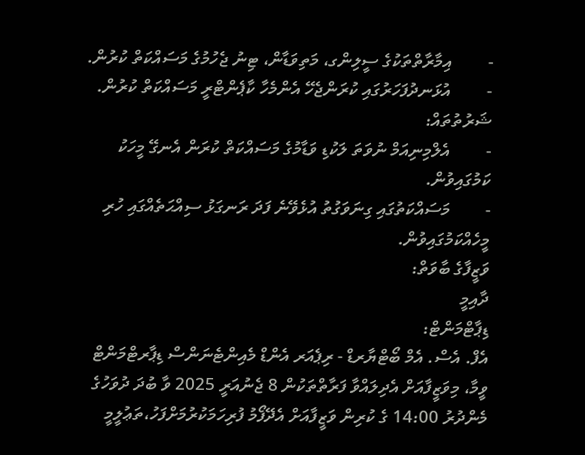-        އިމާރާތްތަކުގެ ސީލިންގ، މަތިވަޑާން، ޓިނު ޖެހުމުގެ މަސައްކަތް ކުރުން.
-        އުޅަނދުފަހަރުގައި ކުރަންޖެހޭ އެންމެހާ ކާޕެންޓްރީ މަސައްކަތް ކުރުން.
ޝަރުތުތައް:
-        އެލްމިނިއަމް ނުވަތަ ލަކުޑި ވަޑާމުގެ މަސައްކަތް ކުރަން އެނގޭ މީހަކު ކަމުގައިވުން.
-        މަސައްކަތުގައި ގިނަވަގުތު އުޅެވޭނެ ފަދަ ރަނގަޅު ސިއްޙަތެއްގައި ހުރި މީހެއްކަމުގައިވުން.
ވަޒީފާގެ ބާވަތް:
ދާއިމީ
ޑިޕާޓްމަންޓް:
އެފް. އެސް. އެމް ބޯޓްޔާރޑް - ރިޕެއަރ އެންޑް މެއިންޓެނަންސް ޑިޕާރޓްމަންޓް
ވީމާ، މިވަޒީފާއަށް އެދިލައްވާ ފަރާތްތަކުން 8 ޖެނުއަރީ 2025 ވާ ބުދަ ދުވަހުގެ މެންދުރު 14:00 ގެ ކުރިން ވަޒީފާއަށް އެދޭފޯމު ފުރިހަމަކުރުމަށްފަހު،ތަޢުލީމީ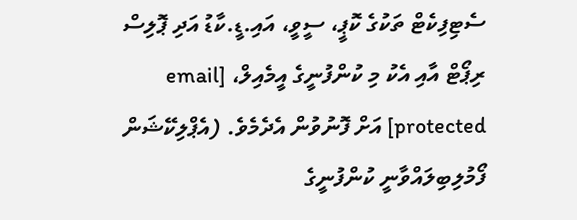ސެޓިފިކެޓް ތަކުގެ ކޮޕީ، ސީވީ، އައި.ޑީ.ކާޑު އަދި ޕޮލިސް ރިޕޯޓް އާއި އެކު މި ކުންފުނީގެ އީމެއިލް، [email protected] އަށް ފޮނުވުން އެދެމެވެ. (އެޕްލިކޭޝަން ފޯމުލިބިލައްވާނީ ކުންފުނީގެ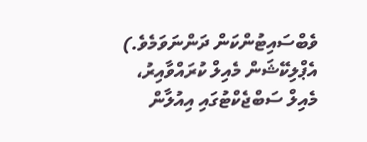ވެބްސައިޓުންކަން ދަންނަވަމެވެ.)
އެޕްލިކޭޝަން މެއިލް ކުރައްވާއިރު، މެއިލް ސަބްޖެކްޓުގައި އިއުލާން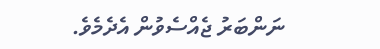ނަންބަރު ޖެއްސެވުން އެދެމެވެ.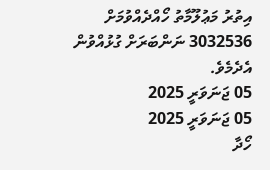އިތުރު މަޢުލޫމާތު ހޯއްދެއްވުމަށް 3032536 ނަންބަރަށް ގުޅުއްވުން އެދެމެވެ.
05 ޖަނަވަރީ 2025
05 ޖަނަވަރީ 2025
ހޯދާ